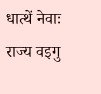धात्थें नेवाः राज्य वइगु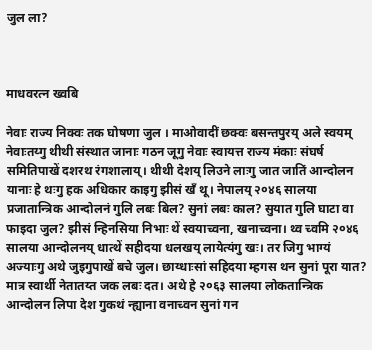जुल ला?



माधवरत्न ख्वबि

नेवाः राज्य निक्वः तक घोषणा जुल । माओवादीं छक्वः बसन्तपुरय् अले स्वयम् नेवाःतय्गु थीथी संस्थात जानाः गठन जूगु नेवाः स्वायत्त राज्य मंकाः संघर्ष समितिपाखें दशरथ रंगशालाय्। थीथी देशय् लिउने लाःगु जात जातिं आन्दोलन यानाः हे थःगु हक अधिकार काइगु झीसं खँ थू। नेपालय् २०४६ सालया प्रजातान्त्रिक आन्दोलनं गुलि लबः बिल? सुनां लबः काल? सुयात गुलि घाटा वा फाइदा जुल? झीसं न्हिनसिया निभाः थें स्वयाच्वना, खनाच्वना। थ्व च्वमि २०४६ सालया आन्दोलनय् धात्थें सहीदया धलखय् लायेत्यंगु खः। तर जिगु भाग्यं अज्याःगु अथे जुइगुपाखें बचे जुल। छाय्धाःसां सहिदया म्हगस थन सुनां पूरा यात? मात्र स्वार्थी नेतातय्त जक लबः दत। अथे हे २०६३ सालया लोकतान्त्रिक आन्दोलन लिपा देश गुकथं न्ह्याना वनाच्वन सुनां गन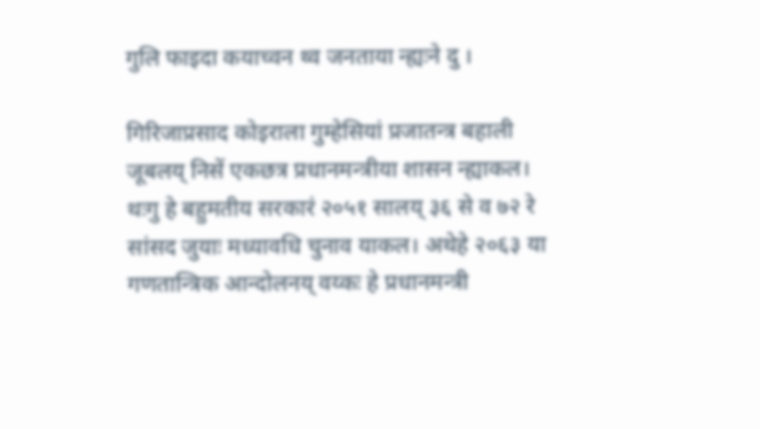गुलि फाइदा कयाच्वन थ्व जनताया न्ह्यःने दु ।

गिरिजाप्रसाद कोइराला गुम्हेसियां प्रजातन्त्र बहाली जूबलय् निसें एकछत्र प्रधानमन्त्रीया शासन न्ह्याकल। थःगु हे बहुमतीय सरकारं २०५१ सालय् ३६ से व ७२ रे सांसद जुयाः मध्यावधि चुनाव याकल। अथेहे २०६३ या गणतान्त्रिक आन्दोलनय् वय्कः हे प्रधानमन्त्री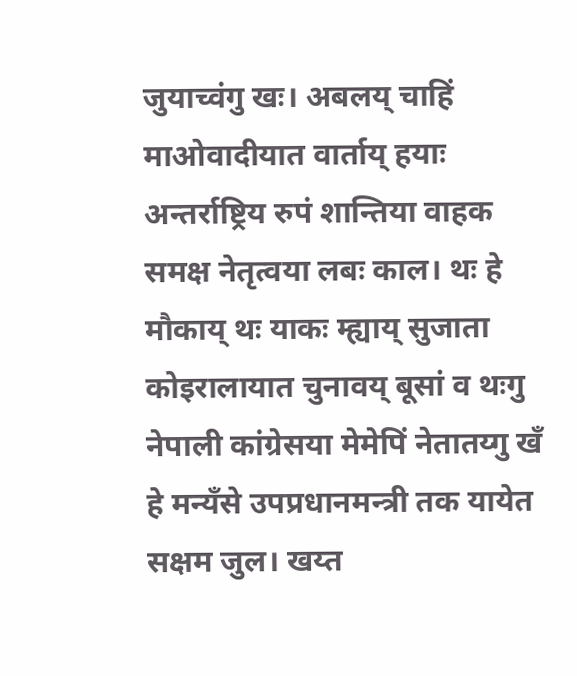जुयाच्वंगु खः। अबलय् चाहिं माओवादीयात वार्ताय् हयाः अन्तर्राष्ट्रिय रुपं शान्तिया वाहक समक्ष नेतृत्वया लबः काल। थः हे मौकाय् थः याकः म्ह्याय् सुजाता कोइरालायात चुनावय् बूसां व थःगु नेपाली कांग्रेसया मेमेपिं नेतातय्गु खँ हे मन्यँसे उपप्रधानमन्त्री तक यायेत सक्षम जुल। खय्त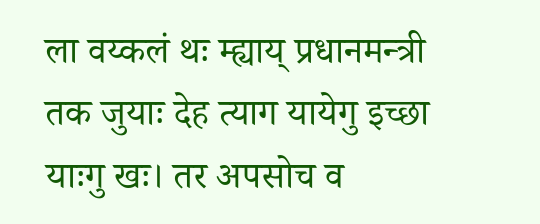ला वय्कलं थः म्ह्याय् प्रधानमन्त्री तक जुयाः देह त्याग यायेगु इच्छा याःगु खः। तर अपसोच व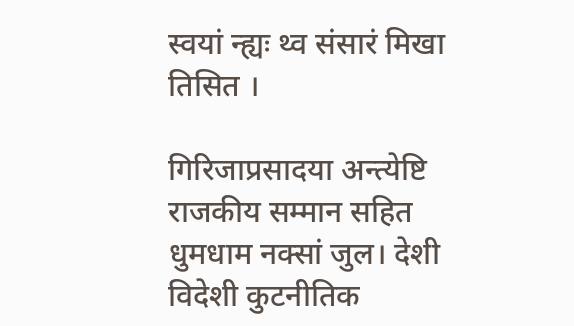स्वयां न्ह्यः थ्व संसारं मिखा तिसित ।

गिरिजाप्रसादया अन्त्येष्टि राजकीय सम्मान सहित धुमधाम नक्सां जुल। देशी विदेशी कुटनीतिक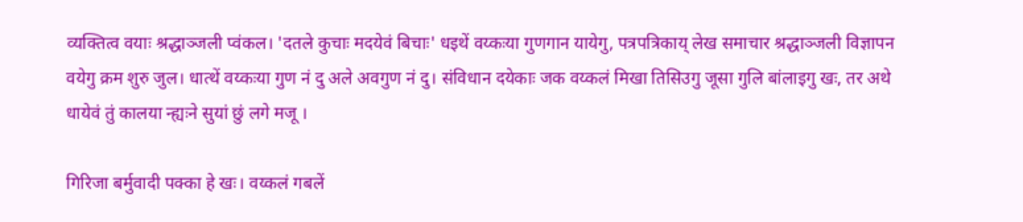व्यक्तित्व वयाः श्रद्धाञ्जली प्वंकल। 'दतले कुचाः मदयेवं बिचाः' धइथें वय्कःया गुणगान यायेगु, पत्रपत्रिकाय् लेख समाचार श्रद्धाञ्जली विज्ञापन वयेगु क्रम शुरु जुल। धात्थें वय्कःया गुण नं दु अले अवगुण नं दु। संविधान दयेकाः जक वय्कलं मिखा तिसिउगु जूसा गुलि बांलाइगु खः, तर अथे धायेवं तुं कालया न्ह्यःने सुयां छुं लगे मजू ।

गिरिजा बर्मुवादी पक्का हे खः। वय्कलं गबलें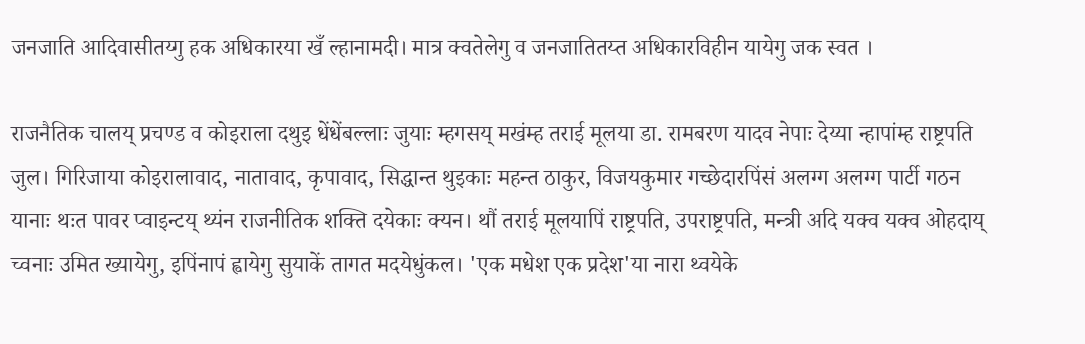जनजाति आदिवासीतय्गु हक अधिकारया खँ ल्हानामदी। मात्र क्वतेलेगु व जनजातितय्त अधिकारविहीन यायेगु जक स्वत ।

राजनैतिक चालय् प्रचण्ड व कोइराला दथुइ धेंधेंबल्लाः जुयाः म्हगसय् मखंम्ह तराई मूलया डा. रामबरण यादव नेपाः देय्या न्हापांम्ह राष्ट्रपति जुल। गिरिजाया कोइरालावाद, नातावाद, कृपावाद, सिद्धान्त थुइकाः महन्त ठाकुर, विजयकुमार गच्छेदारपिंसं अलग्ग अलग्ग पार्टी गठन यानाः थःत पावर प्वाइन्टय् थ्यंन राजनीतिक शक्ति दयेकाः क्यन। थौं तराई मूलयापिं राष्ट्रपति, उपराष्ट्रपति, मन्त्री अदि यक्व यक्व ओहदाय् च्वनाः उमित ख्यायेगु, इपिंनापं ह्वायेगु सुयाकें तागत मदयेधुंकल। 'एक मधेश एक प्रदेश'या नारा थ्वयेके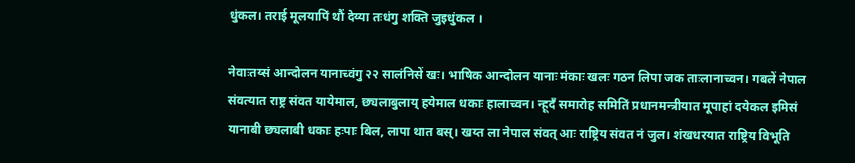धुंकल। तराई मूलयापिं थौं देय्या तःधंगु शक्ति जुइधुंकल ।

नेवाःतय्सं आन्दोलन यानाच्वंगु २२ सालंनिसें खः। भाषिक आन्दोलन यानाः मंकाः खलः गठन लिपा जक ताःलानाच्वन। गबलें नेपाल संवत्यात राष्ट्र संवत यायेमाल, छ्यलाबुलाय् हयेमाल धकाः हालाच्वन। न्हूदँ समारोह समितिं प्रधानमन्त्रीयात मूपाहां दयेकल इमिसं यानाबी छ्यलाबी धकाः हःपाः बिल, लापा थात बस्। खय्त ला नेपाल संवत् आः राष्ट्रिय संवत नं जुल। शंखधरयात राष्ट्रिय विभूति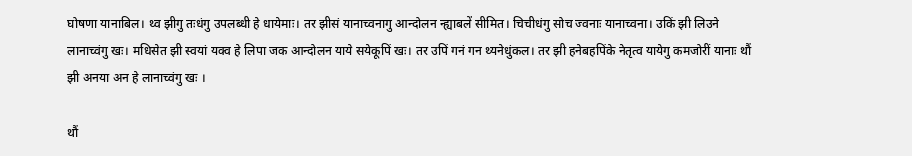घोषणा यानाबिल। थ्व झीगु तःधंगु उपलब्धी हे धायेमाः। तर झीसं यानाच्वनागु आन्दोलन न्ह्याबलें सीमित। चिचीधंगु सोच ज्वनाः यानाच्वना। उकिं झी लिउने लानाच्वंगु खः। मधिसेत झी स्वयां यक्व हे लिपा जक आन्दोलन याये सयेकूपिं खः। तर उपिं गनं गन थ्यनेधुंकल। तर झी हनेबहपिंके नेतृत्व यायेगु कमजोरीं यानाः थौं झी अनया अन हे लानाच्वंगु खः ।

थौं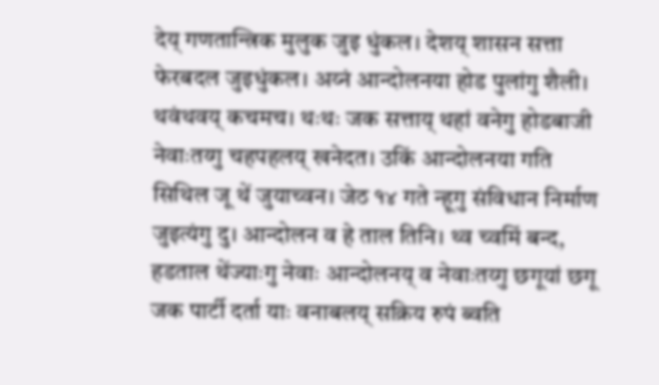देय् गणतान्त्रिक मुलुक जुइ धुंकल। देशय् शासन सत्ता फेरबदल जुइधुंकल। अय्नं आन्दोलनया होड पुलांगु शैली। थवंथवय् कचमच। थःथः जक सत्ताय् थहां वनेगु होडबाजी नेवाःतय्गु चहपहलय् खनेदत। उकिं आन्दोलनया गति सिथिल जू थें जुयाच्वन। जेठ १४ गते न्हूगु संविधान निर्माण जुइत्यंगु दु। आन्दोलन व हे ताल तिनि। थ्व च्वमिं बन्द, हडताल थेंज्याःगु नेवाः आन्दोलनय् व नेवाःतय्गु छगूयां छगू जक पार्टी दर्ता याः वनाबलय् सक्रिय रुपं ब्वति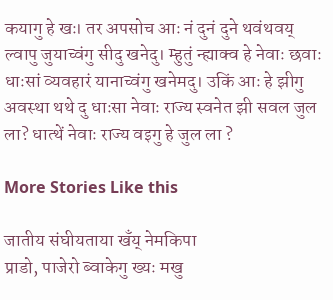कयागु हे खः। तर अपसोच आः नं दुनं दुने थवंथवय् ल्वापु जुयाच्वंगु सीदु खनेदु। म्हुतुं न्ह्याक्व हे नेवाः छवाः धाःसां व्यवहारं यानाच्वंगु खनेमदु। उकिं आः हे झीगु अवस्था थथे दु धाःसा नेवाः राज्य स्वनेत झी सवल जुल ला? धात्थें नेवाः राज्य वइगु हे जुल ला ?

More Stories Like this

जातीय संघीयताया खँय् नेमकिपा
प्राडो, पाजेरो ब्वाकेगु ख्यः मखु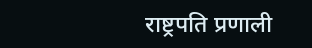राष्ट्रपति प्रणाली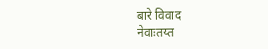बारे विवाद
नेवाःतय्त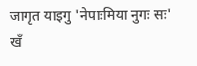जागृत याइगु 'नेपाःमिया नुगः सः'
खँ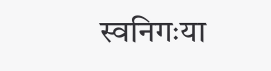स्वनिगःया